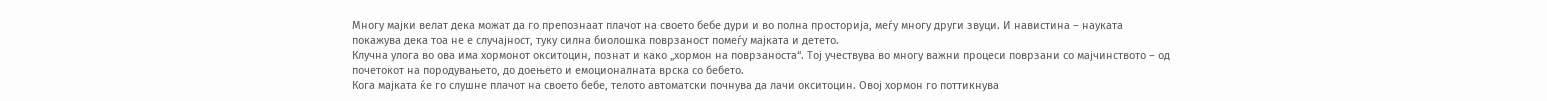Многу мајки велат дека можат да го препознаат плачот на своето бебе дури и во полна просторија, меѓу многу други звуци. И навистина – науката покажува дека тоа не е случајност, туку силна биолошка поврзаност помеѓу мајката и детето.
Клучна улога во ова има хормонот окситоцин, познат и како „хормон на поврзаноста“. Тој учествува во многу важни процеси поврзани со мајчинството – од почетокот на породувањето, до доењето и емоционалната врска со бебето.
Кога мајката ќе го слушне плачот на своето бебе, телото автоматски почнува да лачи окситоцин. Овој хормон го поттикнува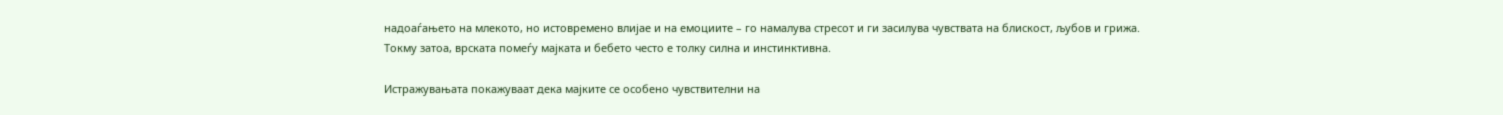надоаѓањето на млекото, но истовремено влијае и на емоциите – го намалува стресот и ги засилува чувствата на блискост, љубов и грижа.
Токму затоа, врската помеѓу мајката и бебето често е толку силна и инстинктивна.

Истражувањата покажуваат дека мајките се особено чувствителни на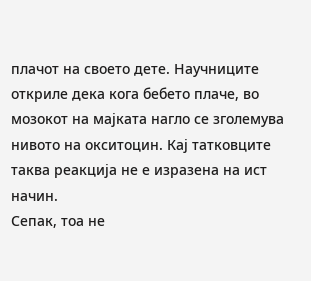плачот на своето дете. Научниците откриле дека кога бебето плаче, во мозокот на мајката нагло се зголемува нивото на окситоцин. Кај татковците таква реакција не е изразена на ист начин.
Сепак, тоа не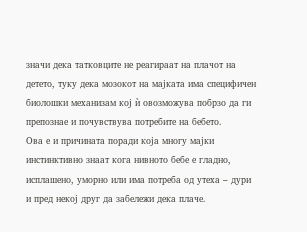значи дека татковците не реагираат на плачот на детето, туку дека мозокот на мајката има специфичен биолошки механизам кој ѝ овозможува побрзо да ги препознае и почувствува потребите на бебето.
Ова е и причината поради која многу мајки инстинктивно знаат кога нивното бебе е гладно, исплашено, уморно или има потреба од утеха – дури и пред некој друг да забележи дека плаче.